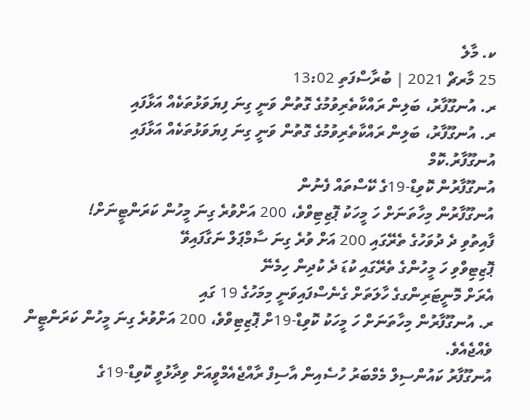ކ. މާލެ
25 މާރޗް 2021 | ބުރާސްފަތި 13:02
ރ. އުނގޫފާރު، ބަލިން ރައްކާތެރިވުމުގެ ގޮތުން ވަނީ ގިނަ ފިޔަވަޅުތަކެއް އަޅާފައި
ރ. އުނގޫފާރު، ބަލިން ރައްކާތެރިވުމުގެ ގޮތުން ވަނީ ގިނަ ފިޔަވަޅުތަކެއް އަޅާފައި
އުނގޫފާރު.ކޮމް
އުނގޫފާރުން ކޮވިޑް-19ގެ ކޭސްތައް ފެނުން
އުނގޫފާރުން މިހާތަނަށް ހަ މީހަކު ޕޮޒިޓިވްވެ، 200 އަށްވުރެ ގިނަ މީހުން ކަރަންޓީނަށް!
ފާއިތުވި ދެ ދުވަހުގެ ތެރޭގައި 200 އަށް ވުރެ ގިނަ ސާމްޕަލް ނަގާފައިވޭ
ޕޮޒިޓިވްވި ހަ މީހުންގެ ތެރޭގައި ކުޑަ ދެ ކުދިން ހިމެނޭ
އެރަށް މޮނީޓަރިންގގެ ހާލަތަށް ގެނެސްފައިވަނީ މިމަހުގެ 19 ގައި
ރ. އުނގޫފާރުން މިހާތަނަށް ހަ މީހަކު ކޮވިޑް-19ށް ޕޮޒިޓިވްވެ، 200 އަށްވުރެ ގިނަ މީހުން ކަރަންޓީން ވެއްޖެއެވެ.
އުނގޫފާރު ކައުންސިލް މެމްބަރު ހުސެއިން އާސިފް ރާއްޖެއެމްވީއަށް ވިދާޅުވީ ކޮވިޑް-19ގެ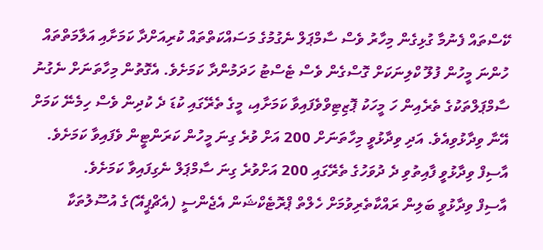ކޭސްތައް ފެނުމާ ގުޅިގެން މިހާރު ވެސް ސާމްޕަލް ނެގުމުގެ މަސައްކަތްތައް ކުރިއަށްދާ ކަމަށާއި އަލާމަތްތައް ހުންނަ މީހުން ފުލޫ ކްލިނަކަށް ގޮސްގެން ވެސް ޓެސްޓު ހަދަމުންދާ ކަމަށެވެ. އެގޮތުން މިހާތަނަށް ނެގުނު ސާމްޕަލްތަކުގެ ތެރެއިން ހަ މީހަކު ޕޮޒިޓިވްވެފައިވާ ކަމަށާއި، މީގެ ތެރޭގައި ކުޑަ ދެ ކުދިން ވެސް ހިމެނޭ ކަމަށް އޭނާ ވިދާޅުވިއެވެ. އަދި ވިދާޅުވީ މިހާތަނަށް 200 އަށް ވުރެ ގިނަ މީހުން ކަރަންޓީން ވެފައިވާ ކަމަށެވެ.
އާސިފް ވިދާޅުވީ ފާއިތުވި ދެ ދުވަހުގެ ތެރޭގައި 200 އަށްވުރެ ގިނަ ސާމްޕަލް ނެގިފައިވާ ކަމަށެވެ.
އާސިފް ވިދާޅުވީ ބަލިން ރައްކާތެރިވުމަށް ހެލްތް ޕްރޮޓެކްޝަން އެޖެންސީ (އެޗްޕީއޭ)ގެ އުސޫލުތަކާ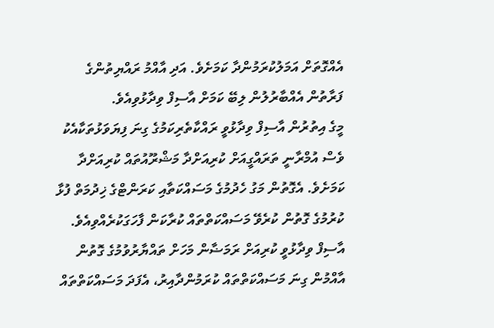އެއްގޮތަށް އަމަލުކުރަމުންދާ ކަމަށެވެ. އަދި އާއްމު ރައްޔިތުންގެ ފަރާތުން އެއްބާރުލުން ލިބޭ ކަމަށް އާސިފް ވިދާޅުވިއެވެ.
މީގެ އިތުރުން އާސިފް ވިދާޅުވީ ރައްކާތެރިކަމުގެ ގިނަ ފިޔަވަޅުތަކާއެކު ވެސް އުމްރާނީ ތަރައްގީއަށް ކުރިއަށްދާ މަޝްރޫއުތައް ކުރިއަށްދާ ކަމަށެވެ. އެގޮތުން މަގު ހެދުމުގެ މަސައްކަތާއި ކަރަންޓްގެ ޚިދުމަތް ފުޅާ ކުރުމުގެ ގޮތުން ކުރެވޭ މަސައްކަތްތައް ކުރާކަން ފާހަގަކުރެއްވިއެވެ. އާސިފް ވިދާޅުވީ ކުރިއަށް ރަމަޟާން މަހަށް ތައްޔާރުވުމުގެ ގޮތުން އާއްމުން ގިނަ މަސައްކަތްތައް ކުރަމުންދާއިރު، އެފަދަ މަސައްކަތްތައް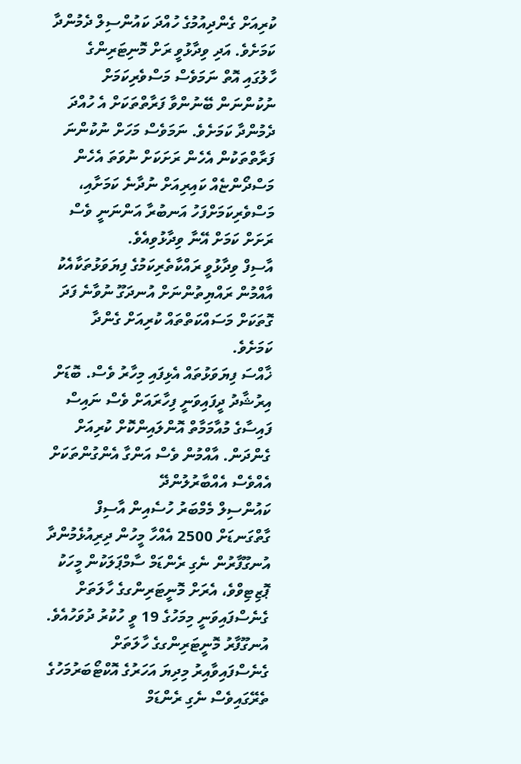ކުރިއަށް ގެންދިއުމުގެ ހުއްދަ ކައުންސިލް ދެމުންދާ ކަމަށެވެ. އަދި ވިދާޅުވީ ރަށް މޮނިޓަރިންގެ ހާލުގައި އޮތް ނަމަވެސް މަސްވެރިކަމަށް ނުކުންނަން ބޭނުންވާ ފަރާތްތަކަށް އެ ހުއްދަ ދެމުންދާ ކަމަށެވެ. ނަމަވެސް މަހަށް ނުކުންނަ ފަރާތްތަކުން އެހެން ރަށަކަށް ނުވަތަ އެހެން މަސްދޯންޏެއް ކައިރިއަށް ނުދާނެ ކަމަށާއި، މަސްވެރިކަމަށްފަހު އަނބުރާ އަންނަނީ ވެސް ރަށަށް ކަމަށް އޭނާ ވިދާޅުވިއެވެ.
އާސިފް ވިދާޅުވީ ރައްކާތެރިކަމުގެ ފިޔަވަޅުތަކާއެކު އާއްމުން ރައްޔިތުންނަށް އުނދަގޫ ނުވާނެ ފަދަ ގޮތަކަށް މަސައްކަތްތައް ކުރިއަށް ގެންދާ ކަމަށެވެ.
ޚާއްސަ ފިޔަވަޅުތައް އެޅިފައި މިހާރު ވެސް. ބޮޑަށް އިރުޝާދު ދީފައިވަނީ ފިހާރައަށް ވެސް ނައިސް ފައިސާގެ މުއާމަމާތް އޮންލައިންކޮށް ކުރިއަށް ގެންދަން. އާއްމުން ވެސް އަންގާ އެންގުންތަކަށް އެއްވެސް އެއްބާރުލުންދޭ
ކައުންސިލް މެމްބަރު ހުސެއިން އާސިފް
ގާތްގަނޑަށް 2500 އެއްހާ މީހުން ދިރިއުޅެމުންދާ އުނގޫފާރުން ނެގި ރެންޑަމް ސާމްޕަލަކުން މީހަކު ޕޮޒިޓިވްވެ، އެރަށް މޮނީޓަރިންގގެ ހާލަތަށް ގެނެސްފައިވަނީ މިމަހުގެ 19 ވީ ހުކުރު ދުވަހުއެވެ. އުނގޫފާރު މޮނީޓަރިންގގެ ހާލަތަށް ގެނެސްފައިވާއިރު މިދިޔަ އަހަރުގެ އޮކްޓޯބަރުމަހުގެ ތެރޭގައިވެސް ނެގި ރެންޑަމް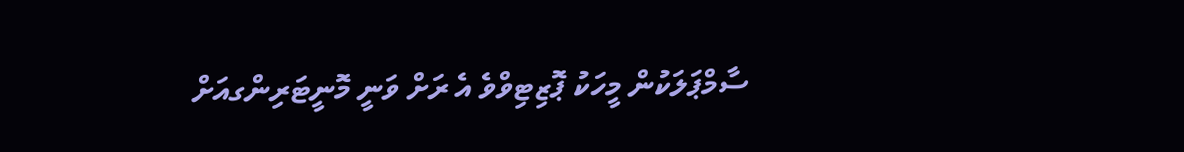ސާމްޕަލަކުން މީހަކު ޕޮޒިޓިވްވެ އެ ރަށް ވަނީ މޮނީޓަރިންގއަށް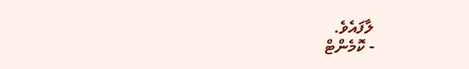ލާފައެވެ.
- ކޮމެންޓް